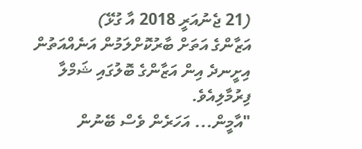(21 ޖެނުއަރީ 2018 އާ ގުޅޭ)
އަޒާންގެ އަތަށް ބާރުކޮށްލަމުން އަނެއްއަތުން އިށީނދެ އިން އަޒާންގެ ބޮލުގައި ޝަމްލާ ފިރުމާލިއެވެ.
"އާމީން... އަހަރެން ވެސް ބޭނުން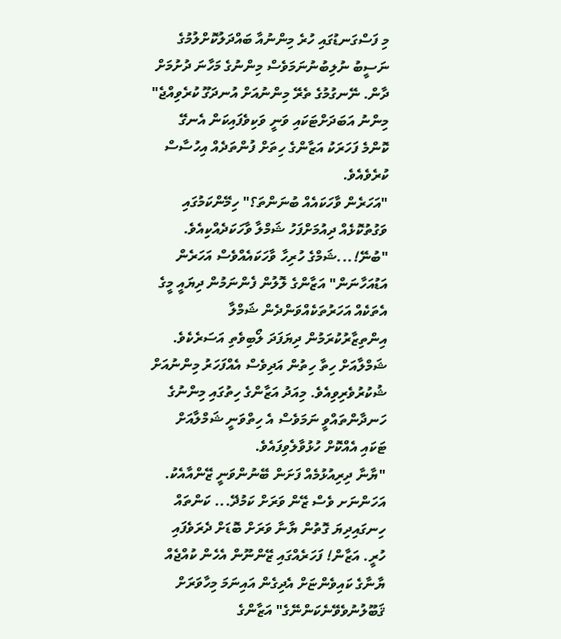މި ފަސްގަނޑުގައި ހުރެ މިންނުއާ ބައްދަލުކޮށްލުމުގެ ނަސީބު ނުލިބުނުނަމަވެސް މިންނުގެ މަހާނަ ދުށުމަށް ދާން. ނޭނގުމުގެ ތެރޭ މިންނުއަށް އުނދަގޫ ކުރެވިއްޖެ" މިންނު އަބަދަށްޓަކައި ވަނީ ވަކިވެފައިކަން އެނގޭ ކޮންމެ ފަހަރަކު އަޒާންގެ ހިތަށް ފުންތަދެއް އިހުސާސް ކުރެވެއެވެ.
"އަހަރެން ވާހަކައެއް ބުނަންތަ؟" ހިމޭންކަމުގައި ވަގުތުކޮޅެއް ދިއުމަށްފަހު ޝަމްލާ ވާހަކަދެއްކިއެވެ.
"ބުނޭ!...ޝަމްގެ ހުރިހާ ވާހަކައެއްވެސް އަހަރެން އަޑުއަހާނަން" އަޒާންގެ ލޮލުން ފެންނަމުން ދިޔައީ މީގެ އެތަކެއް އަހަރުތަކެއްވަންދެން ޝަމްލާ އިންތިޒާރުކުރަމުން ދިޔަފަދަ ލޯބިވެތި އަސަރެކެވެ. ޝަމްލާއަށް ހިތާ ހިތުން އަދިވެސް އެއްފަހަރު މިންނުއަށް ޝުކުރުވެރިވިއެވެ. މިއަދު އަޒާންގެ ހިތުގައި މިންނުގެ ހަނދާންތައްވީ ނަމަވެސް އެ ހިތްވަނީ ޝަމްލާއަށް ޓަކައި އެއްކޮށް ހުޅުވާލެވިފައެވެ.
"ޔާނާ ދިރިއުޅުމެއް ފަށަން ބޭނުންވަނީ ޒޭންއާއެކު. އަހަންނަށ ވެސް ޒޭން ވަރަށް ކަމުދޭ... ކަންތައް ހިނގައިދިޔަ ގޮތުން ޔާނާ ވަރަށް ބޮޑަށް ދެރަވެފައި ހުރީ. އަޒާން! ފަހަރެއްގައި ޒޭންނޫން އެހެން ކުއްޖެއް ޔާނާގެ ކައިވެންޏަށް އެދިގެން އައިނަމަ މިހާވަރަށް ޤަބޫލުނުވެވޭނެކަންނޭގެ" އަޒާންގެ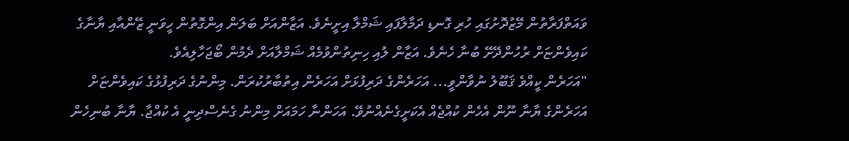ވައަތްފަރާތުން މޭޒުދޮށުގައި ހުރި ގޮނޑި ދަމާލާފައި ޝަމްލާ އިށީނެވެ. އަޒާންއަށް ބަލަން އިންގޮތުން ހީވަނީ ޒޭންއާއި ޔާނާގެ ކައިވެންޏަށް ރުހުންދޭށޭ ބުނާ ހެނެވެ. އަޒާން ލުއި ހިނިތުންވުމެއް ޝަމްލާއަށް ދެމުން ބޯޖަހާލިއެވެ.
"އަހަރެން ކީއްވެ ޤަބޫލު ނުވާންވީ... އަހަރެންގެ ދަރިފުޅަށް އަހަރެން އިތުބާރުކުރަން. މިންނުގެ ދަރިފުޅުގެ ކައިވެންޏަށް އަހަރެންގެ ޔާނާ ނޫން އެހެން ކުއްޖެއް އެކަށީގެނެއްނުވޭ. އަހަންނާ ހަމައަށް މިންނު ގެނެސްދިނީ އެ ކުއްޖާ. ޔާނާ ބުނިހެން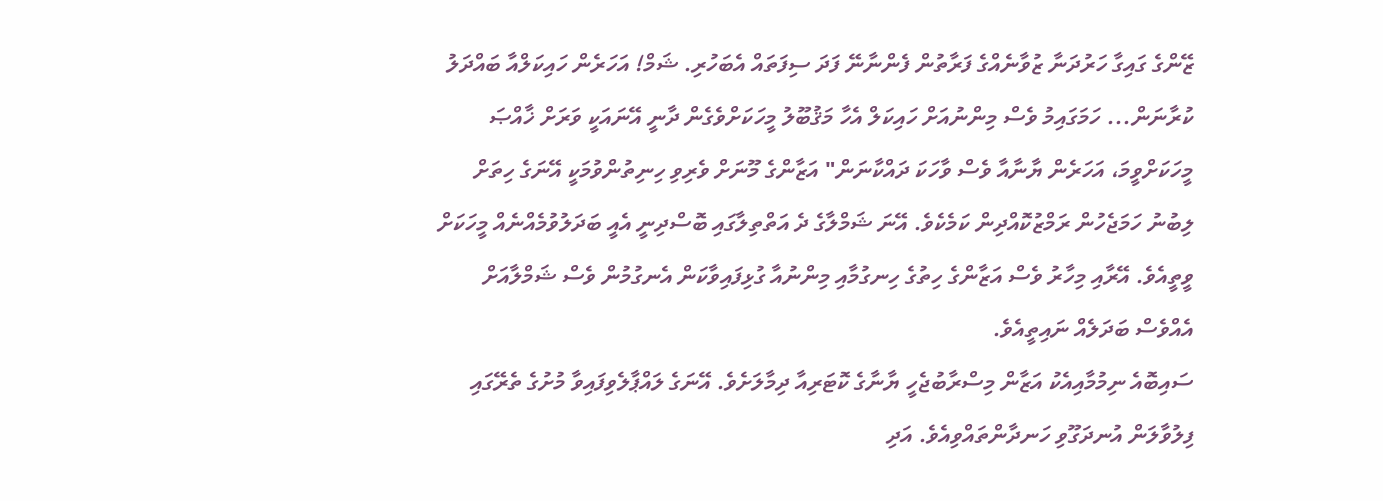ޒޭންގެ ގައިގާ ހަރުދަނާ ޒުވާނެއްގެ ފަރާތުން ފެންނާނޭ ފަދަ ސިފަތައް އެބަހުރި. ޝަމް! އަހަރެން ހައިކަލްއާ ބައްދަލު ކުރާނަން... ހަމަގައިމު ވެސް މިންނުއަށް ހައިކަލް އެހާ މަޤުބޫލު މީހަކަށްވެގެން ދާނީ އޭނައަކީ ވަރަށް ޚާއްޞަ މީހަކަށްވީމަ، އަހަރެން ޔާނާއާ ވެސް ވާހަކަ ދައްކާނަން" އަޒާންގެ މޫނަށް ވެރިވި ހިނިތުންވުމަކީ އޭނަގެ ހިތަށް ލިބުނު ހަމަޖެހުން ރަމްޒުކޮއްދިން ކަމެކެވެ. އޭނަ ޝަމްލާގެ ދެ އަތްތިލާގައި ބޮސްދިނީ އެއީ ބަދަލުވުމެއްނެއް މީހަކަށް ވީތީއެވެ. އޭރާއި މިހާރު ވެސް އަޒާންގެ ހިތުގެ ހިނގުމާއި މިންނުއާ ގުޅިފައިވާކަން އެނގުމުން ވެސް ޝަމްލާއަށް އެއްވެސް ބަދަލެއް ނައިތީއެވެ.
ސައިބޮއެ ނިމުމާއިއެކު އަޒާން މިސްރާބުޖެހީ ޔާނާގެ ކޮޓަރިއާ ދިމާލަށެވެ. އޭނަގެ ލައްޕާލެވިފައިވާ މުށުގެ ތެރޭގައި ފިލުވާލަން އުނދަގޫވި ހަނދާންތައްވިއެވެ. އަދި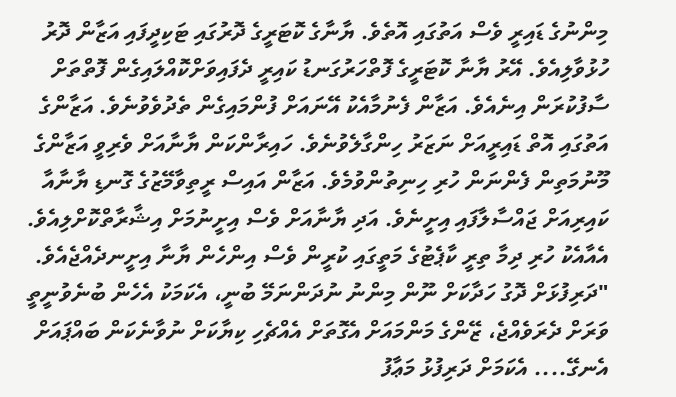މިންނުގެ ޑައިރީ ވެސް އަތުގައި އޮތެވެ. ޔާނާގެ ކޮޓަރީގެ ދޮރުގައި ޓަކިދީފައި އަޒާން ދޮރު ހުޅުވާލިއެވެ. އޭރު ޔާނާ ކޮޓަރީގެ ފޮތްހަރުގަނޑު ކައިރީ ދެފައިވަށްކޮއްލައިގެން ފޮތްތަށް ސާފުކުރަން އިނެއެވެ. އަޒާން ފެނުމާއެކު އޭނައަށް ފުންމައިގެން ތެދުވެވުނެވެ. އަޒާންގެ އަތުގައި އޮތް ޑައިރީއަށް ނަޒަރު ހިންގާލެވުނެވެ. ހައިރާންކަން ޔާނާއަށް ވެރިވީ އަޒާންގެ މޫނުމަތިން ފެންނަން ހުރި ހިނިތުންވުމެވެ. އަޒާން އައިސް ރީތިވާމޭޒުގެ ގޮނޑި ޔާނާއާ ކައިރިއަށް ޖައްސާލާފައި އިށީނެވެ. އަދި ޔާނާއަށް ވެސް އިށީނުމަށް އިޝާރާތްކޮށްލިއެވެ. އެއާއެކު ހުރި ދިމާ ތިރީ ކާޕެޓުގެ މަތީގައި ކުރީން ވެސް އިންހެން ޔާނާ އިށީނދެއްޖެއެވެ.
"ދަރިފުޅަށް ދޮގު ހަދާކަށް ނޫން މިންނު ނުދަންނަމޭ ބުނީ، އެކަމަކު އެހެން ބުނެވުނީތީ ވަރަށް ދެރަވެއްޖެ، ޒޭންގެ މަންމައަށް އެގޮތަށް އެއްޗެހި ކިޔާކަށް ނުވާނެކަން ބައްޕައަށް އެނގޭ.... އެކަމަށް ދަރިފުޅު މަޢާފު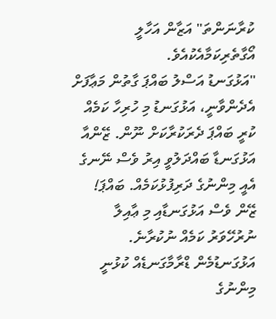ކުރާނަންތަ" އަޒާން އަހާލީ އޯގާތެރިކަމާއެކުއެވެ.
"އަޅުގަނޑު އަސްލު ބައްޕަ ގާތުން މަޢާފަށް އެދެންވާނީ، އަޅުގަނޑު މި ހުރިހާ ކަމެއް ކުރީ ބައްޕަ ދެރަކުރާކަށް ނޫން. ޒޭންއާ އަޅުގަނޑާ ބައްދަލުވީ އިރު ވެސް ނޭނގެ އެއީ މިންނުގެ ދަރިފުޅުކަމެއް. ބައްޕަ! ޒޭން ވެސް އަޅުގަނޑާއި މި ޢާއިލާ ނުރުހޭވަރު ކަމެއް ނުކުރާނެ. އަޅުގަނޑުމެން ޑްރާމާގަނޑެއް ކުޅުނީ މިންނުގެ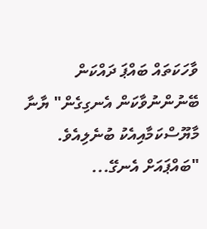ވާހަކަތައް ބައްޕަ ދައްކަން ބޭނުންނުވާކަން އެނގިގެން" ޔާނާ މާޔޫސްކަމާއިއެކު ބުނެލިއެވެ.
"ބައްޕައަށް އެނގޭ...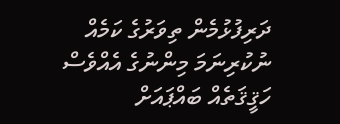ދަރިފުޅުމެން ތިވަރުގެ ކަމެއް ނުކުރިނަމަ މިންނުގެ އެއްވެސް ހަޤީޤަތެއް ބައްޕައަށް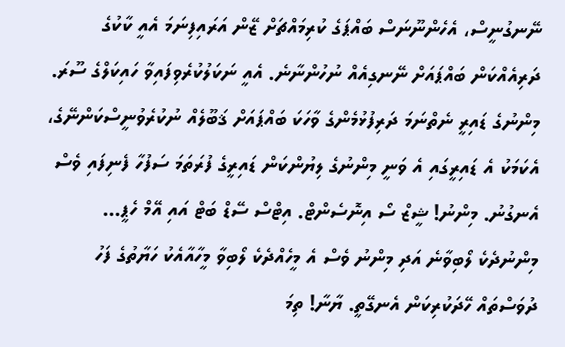ނޭނގުނީސް، އެހެންނޫނަސް ބައްޕަގެ ކުރިމައްޗަށް ޒޭން އަރައިފިނަމަ އެއީ ކާކުގެ ދަރިއެއްކަން ބައްޕައަށް ނޭނގިއެއް ނުހުންނާނެ. އެއީ ނަކަލުކުރެވިފައިވާ ހައިކަލްގެ ސޫރަ. މިންނުގެ ޑައިރީ ނެތްނަމަ ދަރިފުޅުމެންގެ ވާހަކަ ބައްޕައަށް ޤަބޫލެއް ނުކުރެވުނީސްކަންނޭގެ، އެކަމަކު އެ ޑައިރީގައި އެ ވަނީ މިންނުގެ ލިޔުންކަން ޑައިރީގެ ފުރަތަމަ ސަފުހާ ފެނިފައި ވެސް އެނގުނު. މިންނު! ޝީޒް ސޯ އިނޮސެންޓް. އިޓްސް ސޭޑް ބަޓް އައި އޭމް ހެޕީ... މިންނުދެކެ ލޯބިވާނެ އަދި މިންނު ވެސް އެ މީހެއްދެކެ ލޯބިވާ މީހާއާއެކު ހަޔާތުގެ ފަހު ދުވަސްތައް ހޭދަކުރިކަން އެނގޭތީ. ޔާނާ! ތިމަ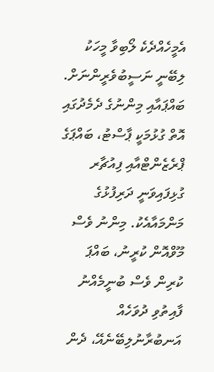އެމީހެއްދެކެ ލޯބިވާ މީހަކު ލިބޭނީ ނަސީބުވެރީންނަށް. ބައްޕައާއި މިންނުގެ ދެމެދުގައި އޮތް ގުޅުމަކީ ޕާސްޓު، ބައްޕަގެ ޕްރެޒެންޓްއާއި ފިއުޗާރ ގުޅިފައިވަނީ ދަރިފުޅުގެ މަންމައާއެކު. މިންނު ވެސް މޫވްއޮން ކުރީނު، ބައްޕަ ކުރިން ވެސް ބުނީމެއްނު ފާއިތުވި ދުވަހެއް އަނބުރާނުލިބޭނެއޭ، ދެން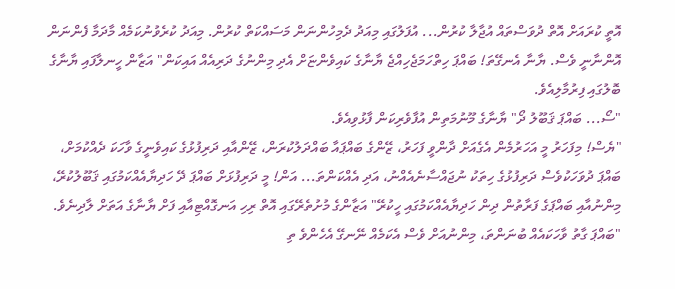އޮތީ ކުރައަށް އޮތް ދުވަސްތައް އުޖާލާ ކުރުން... އުފަލުގައި މިއަދު ދެމިހުންނަން މަސައްކަތް ކުރުން. މިއަދު ކުރެވުނުކަމެއް މާދަމާ ފެންނަން އޮންނާނީ ވެސް. ޔާނާ އެނގޭތަ! ބައްޕަ ހިތްހަމަޖެހިއްޖެ ޔާނާގެ ކައިވެންޏަށް އެދި މިންނުގެ ދަރިއެއް އައިކަން" އަޒާން ހީނލާފައި ޔާނާގެ ބޮލުގައި ފިރުމާލިއެވެ.
"ސޯ... ބައްޕަ ޤަބޫލު ދޯ" ޔާނާގެ މޫނުމަތިން އުފާވެރިކަން ފާޅުވިއެވެ.
"ޔެސް! މިފަހަރު މީ އަހަރުމެން އެގެއަށް ދާންވީ ފަހަރު، ޒޭންގެ ބައްޕައާ ބައްދަލުކުރަން، ޒޭންއާއި ދަރިފުޅުގެ ކައިވެނީގެ ވާހަކަ ދެއްކުމަށް، ބައްޕަ ދުވަހަކުވެސް ދަރިފުޅުގެ ހިތަކު ނުޖައްސާނެއެއްނު، އަދި އެއްކަންތަ... އަން! މީ ދަރިފުޅަށް ބައްޕަ ދޭ ހަދިޔާއެއްކަމުގައި ޤަބޫލުކުރޭ، މިންނުއާއި ބައްޕަގެ ފަރާތުން ދިން ހަދިޔާއެއްކަމުގައި ހީކުރޭ" އަޒާންގެ މުށުތެރޭގައި އޮތް ރިހި އަނގޮއްޓިއާއި ފަށް ޔާނާގެ އަތަށް ލާދިނެވެ.
"ބައްޕަ ގާތު ވާހަކައެއް ބުނަންތަ، މިންނުއަށް ވެސް އެކަމެއް ނޭނގޭ އެހެންވެ ތި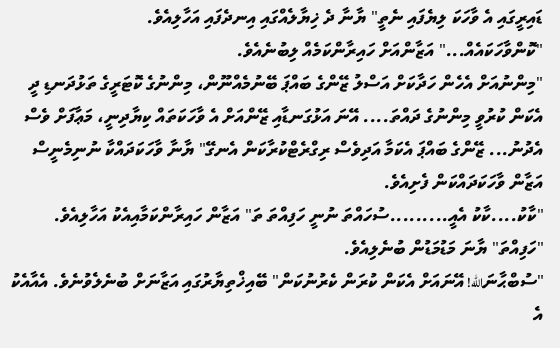ޑައިރީގައި އެ ވާހަކަ ލިޔެފައި ނެތީ" ޔާނާ ދެ ޚިޔާލެއްގައި އިނދެފައި އަހާލިއެވެ.
"ކޮންވާހަކައެއް..." އަޒާންއަށް ހައިރާންކަމެއް ލިބުނެއެވެ.
"މިންނުއަށް އެހެން ހަދާކަށް އަސްލު ޒޭންގެ ބައްޕަ ބޭނުމެއްނޫން، މިންނުގެ ކޮޓަރީގެ ތަޅުދަނޑި ދީ އެކަން ކުރުވީ މިންނުގެ ދައްތަ.... އޭނަ އަޅުގަނޑާއި ޒޭންއަށް އެ ވާހަކަތައް ކިޔާދިނީ، މަޢާފަށް ވެސް އެދުނު... ޒޭންގެ ބައްޕަ އެކަމާ އަދިވެސް ރިގްރެޓްކުރާކަން އެނގޭ" ޔާނާ ވާހަކަދައްކާ ނުނިމެނީސް އަޒާން ވާހަކަދައްކަން ފެށިއެވެ.
"ކާކު....ކާކު އެއީ.........ސުހައްތަ ނުނީ ހަފިއްތަ ތަ" އަޒާން ހައިރާންކަމާއިއެކު އަހާލިއެވެ.
"ހަފިއްތަ" ޔާނަ މަޑުމަޑުން ބުނެލިއެވެ.
"ސުބްޙާނަالله! އޭނައަށް އެކަން ކުރަން ކެރުނުކަން" ބޭއިޚްތިޔާރުގައި އަޒާނަށް ބުނެލެވުނެވެ. އެއާއެކު އެ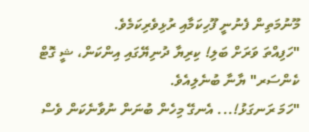މޫނުމަތިން ފެނުނީ ފޫހިކަމާއި ރުޅިވެރިކަމެވެ.
"ހަފިއްތަ ވަރަށް ބަލި! ކިރިޔާ ދުނިޔޭގައި އިންކަން، ޝީ ގޮޓް ކެންސަރ" ޔާނާ ބުނެލިއެވެ.
"ހަމަ ރަނގަޅު!... އެނގޭ މިހެން ބުނަން ނުވާނެކަން ވެސް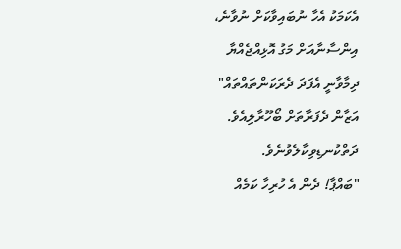އެކަމަކު އެހާ ނުބައިވާކަށް ނުވާނެ، އިންސާނާއަށް މަގު އޮޅިއްޖެއްޔާ ދިމާވާނީ އެފަދަ ދެރަކަންތައްތައް" އަޒާން ދެފަރާތަށް ބޯހޫރާލިއެވެ. ދަތްކުނޑިވިކާލެވުނެވެ.
"ބައްޕާ! ދެން އެ ހުރިހާ ކަމެއް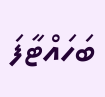ބަހައްޓާފަ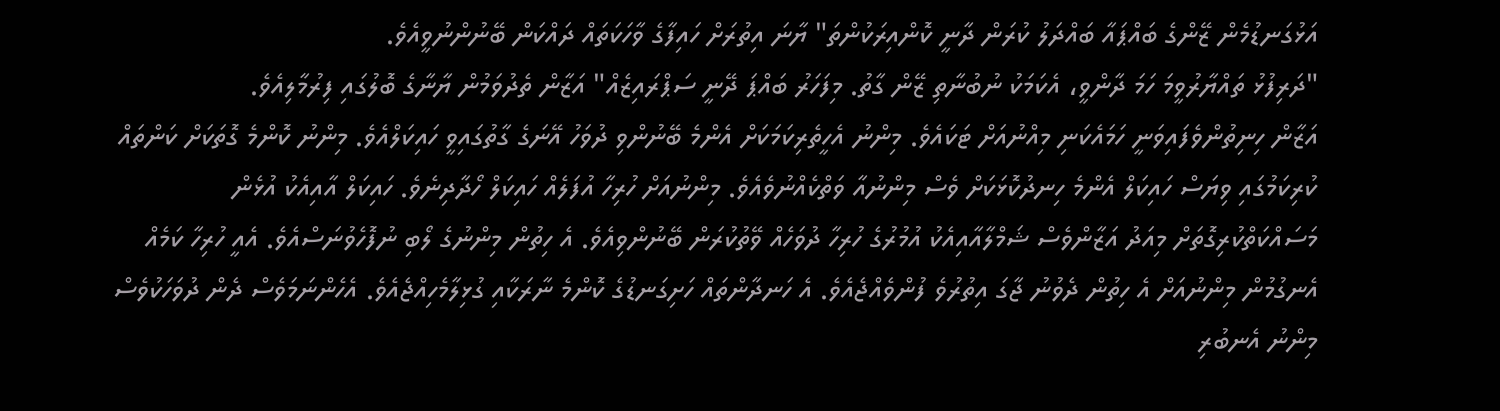އަޅުގަނޑުމެން ޒޭންގެ ބައްޕައާ ބައްދަލު ކުރަން ދާނީ ކޮންއިރަކުންތަ" ޔާނަ އިތުރަށް ހައިފާގެ ވާހަކަތައް ދައްކަން ބޭނުންނުވީއެވެ.
"ދަރިފުޅު ތައްޔާރުވީމަ ހަމަ ދާންވީ، އެކަމަކު ނުބުނާތި ޒޭން ގާތު. މިފަހަރު ބައްޕަ ދޭނީ ސަޕްރައިޒެއް" އަޒާން ތެދުވަމުން ޔާނާގެ ބޮލުގައި ފިރުމާލިއެވެ.
އަޒާން ހިނިތުންވެފައިވަނީ ހަމައެކަނި މިއްނުއަށް ޓަކައެވެ. މިންނު އެހީތެރިކަމަކަށް އެންމެ ބޭނުންވި ދުވަހު އޭނަގެ ގާތުގައިވީ ހައިކަލްއެވެ. މިންނު ކޮންމެ ގޮތަކަށް ކަންތައް ކުރިކަމުގައި ވިޔަސް ހައިކަލް އެންމެ ހިނދުކޮޅަކަށް ވެސް މިންނުއާ ވަތްކެއްނުވެއެވެ. މިންނުއަށް ހުރިހާ އުފަލެއް ހައިކަލް ހޯދާދިނެވެ. ހައިކަލް އާއިއެކު އުޅެން މަސައްކަތްކުރިގޮތަށް މިއަދު އަޒާންވެސް ޝަމްލާއާއިއެކު އުމުރުގެ ހުރިހާ ދުވަހެއް ވޭތުކުރަން ބޭނުންވިއެވެ. އެ ހިތުން މިންނުގެ ލޯބި ނުފޮހެވުނަސްއެވެ. އެއީ ހުރިހާ ކަމެއް އެނގުމުން މިންނުއަށް އެ ހިތުން ދެވުނު ޖާގަ އިތުރުވެ ފުންވެއްޖެއެވެ. އެ ހަނދާންތައް ހަށިގަނޑުގެ ކޮންމެ ނާރަކާއި ގުޅިލާމެހިއްޖެއެވެ. އެހެންނަމަވެސް ދެން ދުވަހަކުވެސް މިންނު އެނބުރި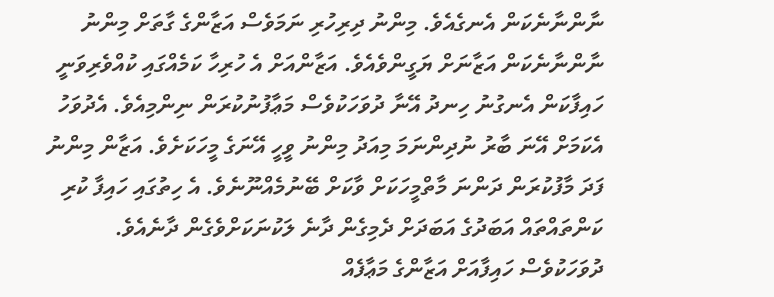ނާންނާނެކަން އެނގެއެވެ. މިންނު ދިރިހުރި ނަމަވެސް އަޒާންގެ ގާތަށް މިންނު ނާންނާނެކަން އަޒާނަށް ޔަގީންވެއެވެ. އަޒާންއަށް އެ ހުރިހާ ކަމެއްގައި ކުއްވެރިވަނީ ހައިފާކަން އެނގުނު ހިނދު އޭނާ ދުވަހަކުވެސް މަޢާފުނުކުރަން ނިންމިއެވެ. އެދުވަހު އެކަމަށް އޭނަ ބާރު ނުދިންނަމަ މިއަދު މިންނު ވީހީ އޭނަގެ މީހަކަށެވެ. އަޒާން މިންނު ފަދަ މާފުކުރަން ދަންނަ މާތްމީހަކަށް ވާކަށް ބޭނުމެއްނޫނެވެ. އެ ހިތުގައި ހައިފާ ކުރި ކަންތައްތައް އަބަދުގެ އަބަދަށް ދެމިގެން ދާނެ ލަކުނަކަށްވެގެން ދާނެއެވެ. ދުވަހަކުވެސް ހައިފާއަށް އަޒާންގެ މަޢާފެއް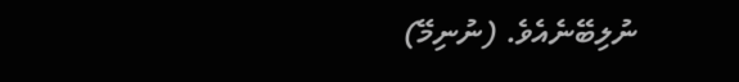ނުލިބޭނެއެވެ. (ނުނިމޭ)